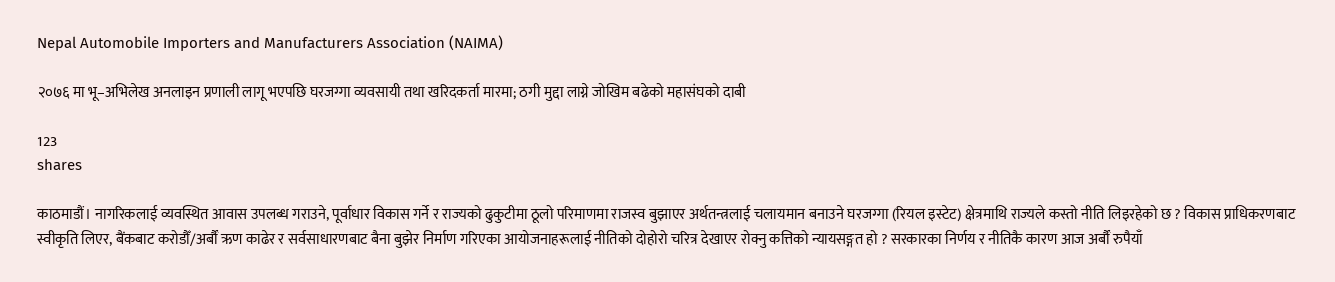Nepal Automobile Importers and Manufacturers Association (NAIMA)

२०७६ मा भू–अभिलेख अनलाइन प्रणाली लागू भएपछि घरजग्गा व्यवसायी तथा खरिदकर्ता मारमा; ठगी मुद्दा लाग्ने जोखिम बढेको महासंघको दाबी

123
shares

काठमाडौं। नागरिकलाई व्यवस्थित आवास उपलब्ध गराउने, पूर्वाधार विकास गर्ने र राज्यको ढुकुटीमा ठूलो परिमाणमा राजस्व बुझाएर अर्थतन्त्रलाई चलायमान बनाउने घरजग्गा (रियल इस्टेट) क्षेत्रमाथि राज्यले कस्तो नीति लिइरहेको छ ? विकास प्राधिकरणबाट स्वीकृति लिएर, बैंकबाट करोडौँ/अर्बौँ ऋण काढेर र सर्वसाधारणबाट बैना बुझेर निर्माण गरिएका आयोजनाहरूलाई नीतिको दोहोरो चरित्र देखाएर रोक्नु कत्तिको न्यायसङ्गत हो ? सरकारका निर्णय र नीतिकै कारण आज अर्बौँ रुपैयाँ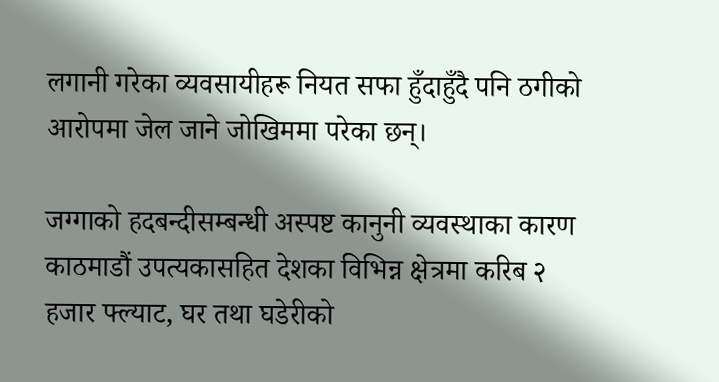लगानी गरेका व्यवसायीहरू नियत सफा हुँदाहुँदै पनि ठगीको आरोपमा जेल जाने जोखिममा परेका छन्।

जग्गाको हदबन्दीसम्बन्धी अस्पष्ट कानुनी व्यवस्थाका कारण काठमाडौं उपत्यकासहित देशका विभिन्न क्षेत्रमा करिब २ हजार फ्ल्याट, घर तथा घडेरीको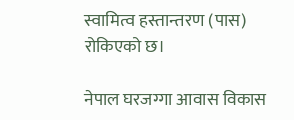स्वामित्व हस्तान्तरण (पास) रोकिएको छ।

नेपाल घरजग्गा आवास विकास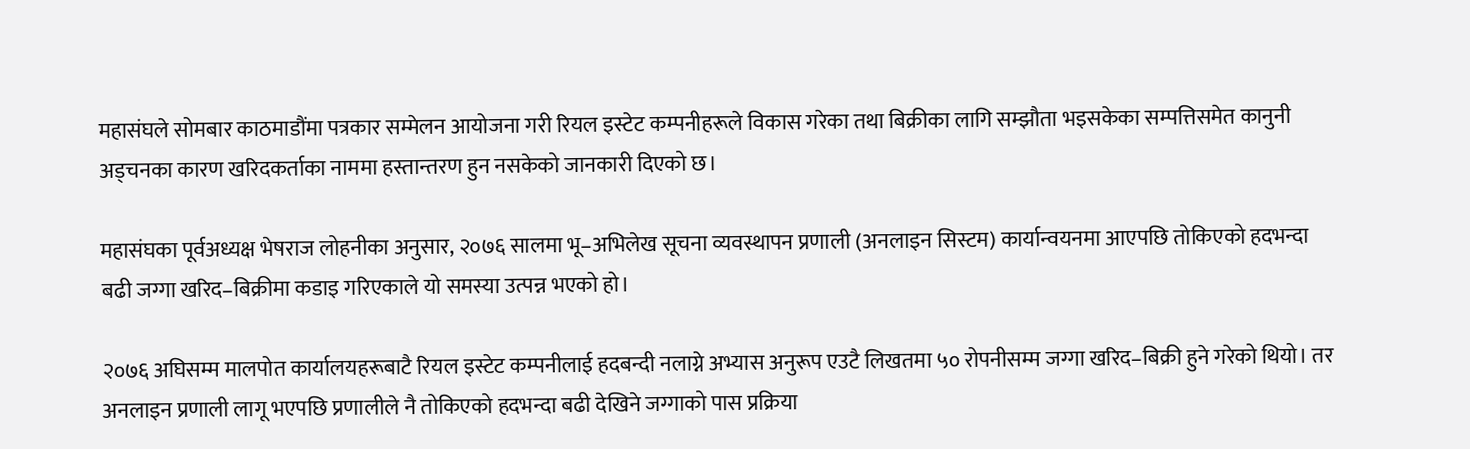महासंघले सोमबार काठमाडौंमा पत्रकार सम्मेलन आयोजना गरी रियल इस्टेट कम्पनीहरूले विकास गरेका तथा बिक्रीका लागि सम्झौता भइसकेका सम्पत्तिसमेत कानुनी अड्चनका कारण खरिदकर्ताका नाममा हस्तान्तरण हुन नसकेको जानकारी दिएको छ।

महासंघका पूर्वअध्यक्ष भेषराज लोहनीका अनुसार, २०७६ सालमा भू–अभिलेख सूचना व्यवस्थापन प्रणाली (अनलाइन सिस्टम) कार्यान्वयनमा आएपछि तोकिएको हदभन्दा बढी जग्गा खरिद–बिक्रीमा कडाइ गरिएकाले यो समस्या उत्पन्न भएको हो।

२०७६ अघिसम्म मालपोत कार्यालयहरूबाटै रियल इस्टेट कम्पनीलाई हदबन्दी नलाग्ने अभ्यास अनुरूप एउटै लिखतमा ५० रोपनीसम्म जग्गा खरिद–बिक्री हुने गरेको थियो। तर अनलाइन प्रणाली लागू भएपछि प्रणालीले नै तोकिएको हदभन्दा बढी देखिने जग्गाको पास प्रक्रिया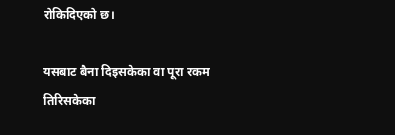रोकिदिएको छ।

यसबाट बैना दिइसकेका वा पूरा रकम तिरिसकेका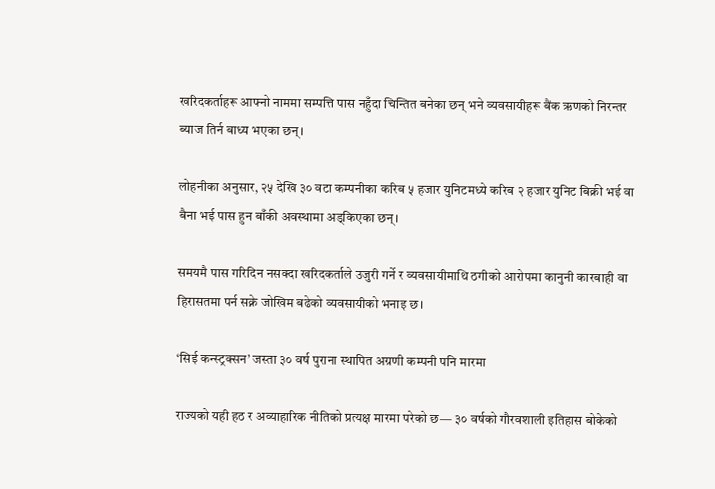खरिदकर्ताहरू आफ्नो नाममा सम्पत्ति पास नहुँदा चिन्तित बनेका छन् भने व्यवसायीहरू बैंक ऋणको निरन्तर ब्याज तिर्न बाध्य भएका छन्।

लोहनीका अनुसार, २५ देखि ३० वटा कम्पनीका करिब ५ हजार युनिटमध्ये करिब २ हजार युनिट बिक्री भई वा बैना भई पास हुन बाँकी अवस्थामा अड्किएका छन्।

समयमै पास गरिदिन नसक्दा खरिदकर्ताले उजुरी गर्ने र व्यवसायीमाथि ठगीको आरोपमा कानुनी कारबाही वा हिरासतमा पर्न सक्ने जोखिम बढेको व्यवसायीको भनाइ छ।

‘सिई कन्स्ट्रक्सन’ जस्ता ३० वर्ष पुराना स्थापित अग्रणी कम्पनी पनि मारमा

राज्यको यही हठ र अव्याहारिक नीतिको प्रत्यक्ष मारमा परेको छ— ३० वर्षको गौरवशाली इतिहास बोकेको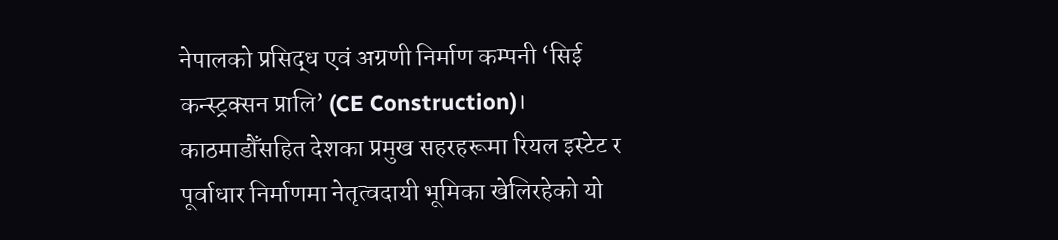नेपालको प्रसिद्ध एवं अग्रणी निर्माण कम्पनी ‘सिई कन्स्ट्रक्सन प्रालि’ (CE Construction)। काठमाडौँसहित देशका प्रमुख सहरहरूमा रियल इस्टेट र पूर्वाधार निर्माणमा नेतृत्वदायी भूमिका खेलिरहेको यो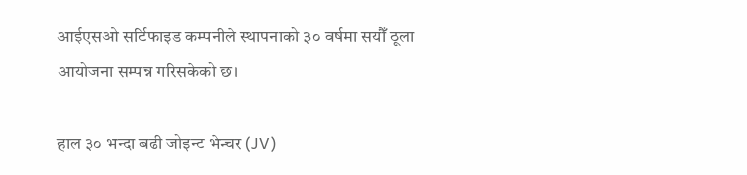आईएसओ सर्टिफाइड कम्पनीले स्थापनाको ३० वर्षमा सयौँ ठूला आयोजना सम्पन्न गरिसकेको छ।

हाल ३० भन्दा बढी जोइन्ट भेन्चर (JV)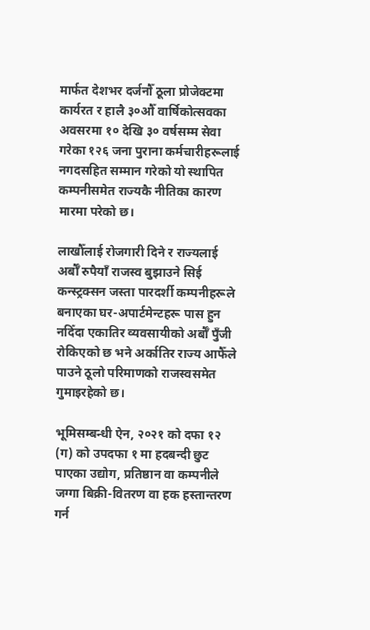मार्फत देशभर दर्जनौँ ठूला प्रोजेक्टमा कार्यरत र हालै ३०औँ वार्षिकोत्सवका अवसरमा १० देखि ३० वर्षसम्म सेवा गरेका १२६ जना पुराना कर्मचारीहरूलाई नगदसहित सम्मान गरेको यो स्थापित कम्पनीसमेत राज्यकै नीतिका कारण मारमा परेको छ।

लाखौँलाई रोजगारी दिने र राज्यलाई अर्बौँ रुपैयाँ राजस्व बुझाउने सिई कन्स्ट्रक्सन जस्ता पारदर्शी कम्पनीहरूले बनाएका घर-अपार्टमेन्टहरू पास हुन नदिँदा एकातिर व्यवसायीको अर्बौँ पुँजी रोकिएको छ भने अर्कातिर राज्य आफैँले पाउने ठूलो परिमाणको राजस्वसमेत गुमाइरहेको छ।

भूमिसम्बन्धी ऐन, २०२१ को दफा १२ (ग) को उपदफा १ मा हदबन्दी छुट पाएका उद्योग, प्रतिष्ठान वा कम्पनीले जग्गा बिक्री-वितरण वा हक हस्तान्तरण गर्न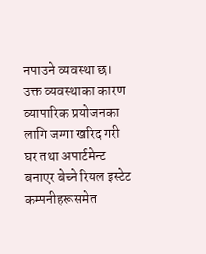नपाउने व्यवस्था छ। उक्त व्यवस्थाका कारण व्यापारिक प्रयोजनका लागि जग्गा खरिद गरी घर तथा अपार्टमेन्ट बनाएर बेच्ने रियल इस्टेट कम्पनीहरूसमेत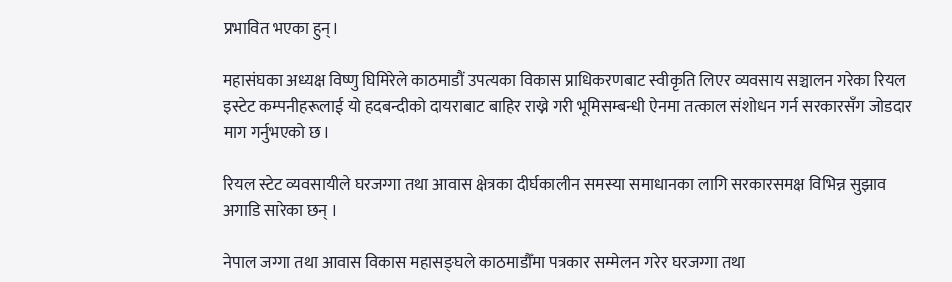प्रभावित भएका हुन्।

महासंघका अध्यक्ष विष्णु घिमिरेले काठमाडौं उपत्यका विकास प्राधिकरणबाट स्वीकृति लिएर व्यवसाय सञ्चालन गरेका रियल इस्टेट कम्पनीहरूलाई यो हदबन्दीको दायराबाट बाहिर राख्ने गरी भूमिसम्बन्धी ऐनमा तत्काल संशोधन गर्न सरकारसँग जोडदार माग गर्नुभएको छ।

रियल स्टेट व्यवसायीले घरजग्गा तथा आवास क्षेत्रका दीर्घकालीन समस्या समाधानका लागि सरकारसमक्ष विभिन्न सुझाव अगाडि सारेका छन् ।

नेपाल जग्गा तथा आवास विकास महासङ्घले काठमाडौँमा पत्रकार सम्मेलन गरेर घरजग्गा तथा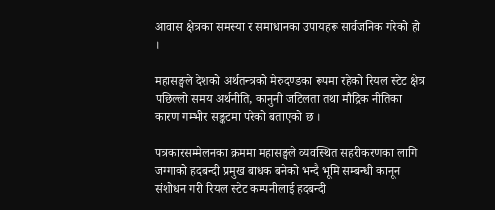आवास क्षेत्रका समस्या र समाधानका उपायहरू सार्वजनिक गरेको हो ।

महासङ्घले देशको अर्थतन्त्रको मेरुदण्डका रूपमा रहेको रियल स्टेट क्षेत्र पछिल्लो समय अर्थनीति, कानुनी जटिलता तथा मौद्रिक नीतिका कारण गम्भीर सङ्कटमा परेको बताएको छ ।

पत्रकारसम्मेलनका क्रममा महासङ्घले व्यवस्थित सहरीकरणका लागि जग्गाको हदबन्दी प्रमुख बाधक बनेको भन्दै भूमि सम्बन्धी कानून संशोधन गरी रियल स्टेट कम्पनीलाई हदबन्दी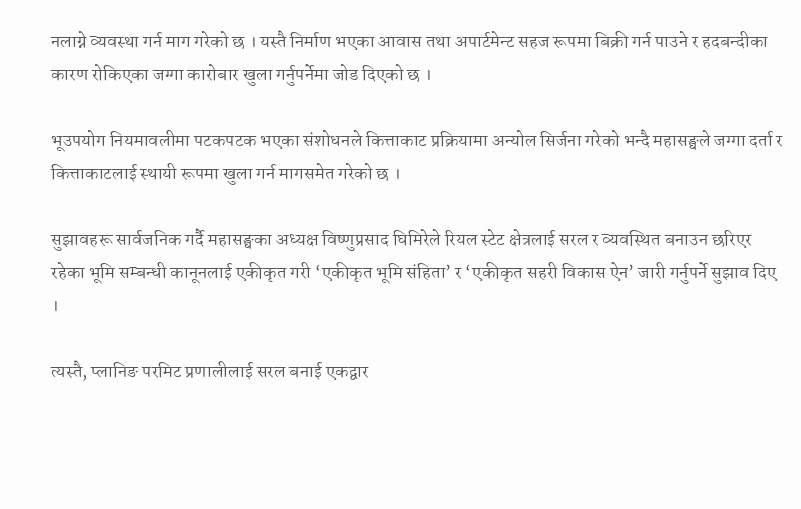नलाग्ने व्यवस्था गर्न माग गरेको छ । यस्तै निर्माण भएका आवास तथा अपार्टमेन्ट सहज रूपमा बिक्री गर्न पाउने र हदबन्दीका कारण रोकिएका जग्गा कारोबार खुला गर्नुपर्नेमा जोड दिएको छ ।

भूउपयोग नियमावलीमा पटकपटक भएका संशोधनले कित्ताकाट प्रक्रियामा अन्योल सिर्जना गरेको भन्दै महासङ्घले जग्गा दर्ता र कित्ताकाटलाई स्थायी रूपमा खुला गर्न मागसमेत गरेको छ ।

सुझावहरू सार्वजनिक गर्दै महासङ्घका अध्यक्ष विष्णुप्रसाद घिमिरेले रियल स्टेट क्षेत्रलाई सरल र व्यवस्थित बनाउन छरिएर रहेका भूमि सम्बन्धी कानूनलाई एकीकृत गरी ‘एकीकृत भूमि संहिता’ र ‘एकीकृत सहरी विकास ऐन’ जारी गर्नुपर्ने सुझाव दिए ।

त्यस्तै, प्लानिङ परमिट प्रणालीलाई सरल बनाई एकद्वार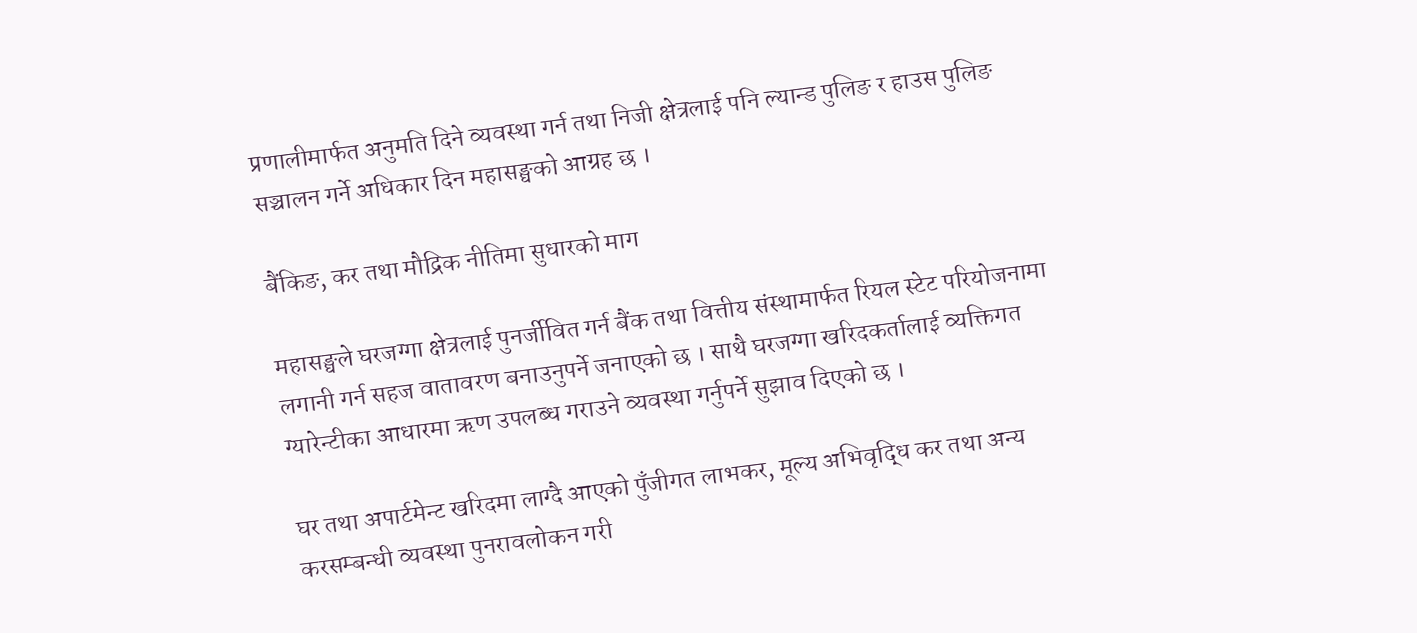प्रणालीमार्फत अनुमति दिने व्यवस्था गर्न तथा निजी क्षेत्रलाई पनि ल्यान्ड पुलिङ र हाउस पुलिङ सञ्चालन गर्ने अधिकार दिन महासङ्घको आग्रह छ ।

बैंकिङ, कर तथा मौद्रिक नीतिमा सुधारको माग

महासङ्घले घरजग्गा क्षेत्रलाई पुनर्जीवित गर्न बैंक तथा वित्तीय संस्थामार्फत रियल स्टेट परियोजनामा लगानी गर्न सहज वातावरण बनाउनुपर्ने जनाएको छ । साथै घरजग्गा खरिदकर्तालाई व्यक्तिगत ग्यारेन्टीका आधारमा ऋण उपलब्ध गराउने व्यवस्था गर्नुपर्ने सुझाव दिएको छ ।

घर तथा अपार्टमेन्ट खरिदमा लाग्दै आएको पुँजीगत लाभकर, मूल्य अभिवृद्धि कर तथा अन्य करसम्बन्धी व्यवस्था पुनरावलोकन गरी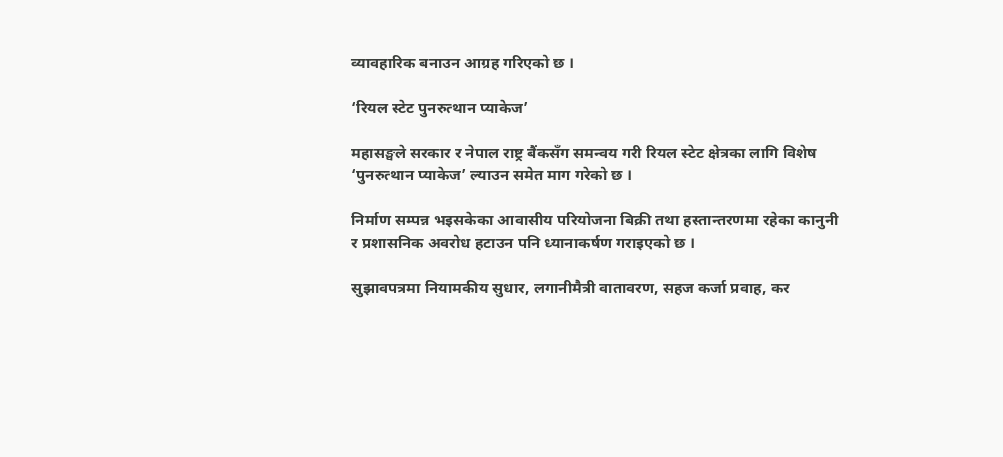व्यावहारिक बनाउन आग्रह गरिएको छ ।

‘रियल स्टेट पुनरुत्थान प्याकेज’

महासङ्घले सरकार र नेपाल राष्ट्र बैंकसँग समन्वय गरी रियल स्टेट क्षेत्रका लागि विशेष ‘पुनरुत्थान प्याकेज’ ल्याउन समेत माग गरेको छ ।

निर्माण सम्पन्न भइसकेका आवासीय परियोजना बिक्री तथा हस्तान्तरणमा रहेका कानुनी र प्रशासनिक अवरोध हटाउन पनि ध्यानाकर्षण गराइएको छ ।

सुझावपत्रमा नियामकीय सुधार, लगानीमैत्री वातावरण, सहज कर्जा प्रवाह, कर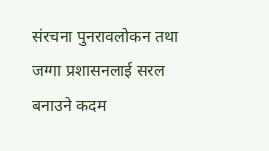संरचना पुनरावलोकन तथा जग्गा प्रशासनलाई सरल बनाउने कदम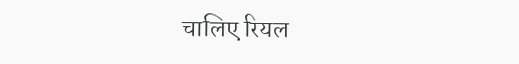चालिए रियल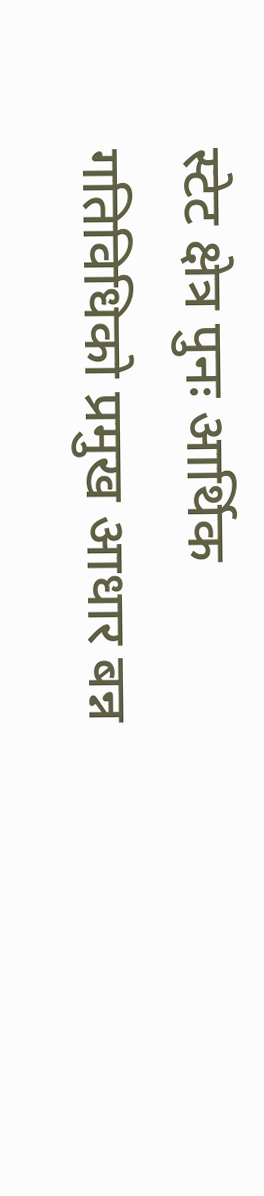स्टेट क्षेत्र पुनः आर्थिक गतिविधिको प्रमुख आधार बन्न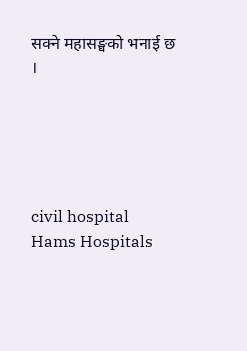सक्ने महासङ्घको भनाई छ ।





civil hospital
Hams Hospitals